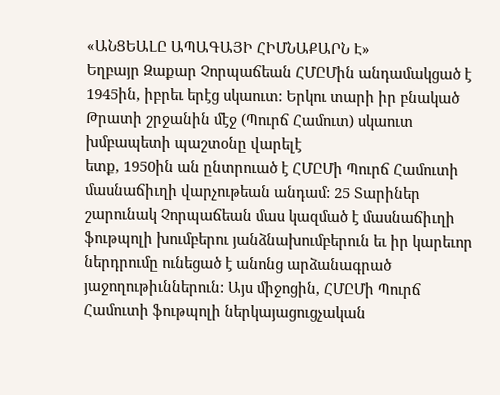«ԱՆՑԵԱԼԸ ԱՊԱԳԱՅԻ ՀԻՄՆԱՔԱՐՆ Է»
Եղբայր Զաքար Չորպաճեան ՀՄԸՄին անդամակցած է 1945ին, իբրեւ երէց սկաուտ: Երկու տարի իր բնակած Թրատի շրջանին մէջ (Պուրճ Համուտ) սկաուտ խմբապետի պաշտօնը վարելէ
ետք, 1950ին ան ընտրուած է ՀՄԸՄի Պուրճ Համուտի մասնաճիւղի վարչութեան անդամ: 25 Տարիներ շարունակ Չորպաճեան մաս կազմած է մասնաճիւղի ֆութպոլի խումբերու յանձնախումբերուն եւ իր կարեւոր ներդրումը ունեցած է անոնց արձանագրած յաջողութիւններուն: Այս միջոցին, ՀՄԸՄի Պուրճ Համուտի ֆութպոլի ներկայացուցչական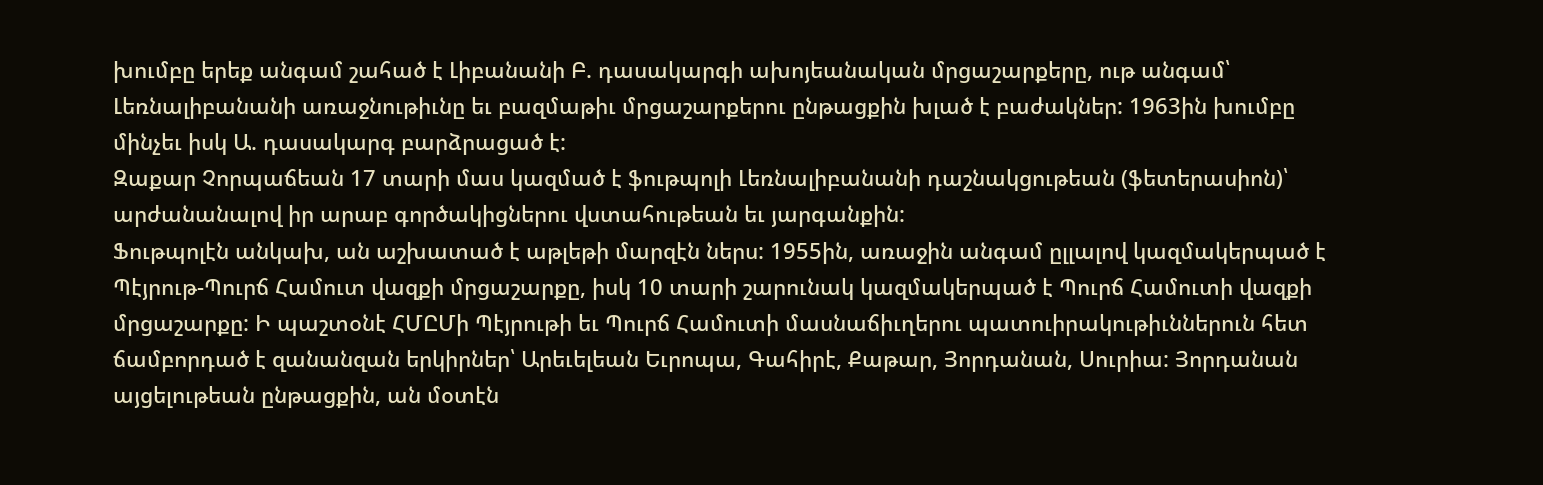խումբը երեք անգամ շահած է Լիբանանի Բ. դասակարգի ախոյեանական մրցաշարքերը, ութ անգամ՝ Լեռնալիբանանի առաջնութիւնը եւ բազմաթիւ մրցաշարքերու ընթացքին խլած է բաժակներ: 1963ին խումբը մինչեւ իսկ Ա. դասակարգ բարձրացած է:
Զաքար Չորպաճեան 17 տարի մաս կազմած է ֆութպոլի Լեռնալիբանանի դաշնակցութեան (ֆետերասիոն)՝ արժանանալով իր արաբ գործակիցներու վստահութեան եւ յարգանքին:
Ֆութպոլէն անկախ, ան աշխատած է աթլեթի մարզէն ներս: 1955ին, առաջին անգամ ըլլալով կազմակերպած է Պէյրութ-Պուրճ Համուտ վազքի մրցաշարքը, իսկ 10 տարի շարունակ կազմակերպած է Պուրճ Համուտի վազքի մրցաշարքը: Ի պաշտօնէ ՀՄԸՄի Պէյրութի եւ Պուրճ Համուտի մասնաճիւղերու պատուիրակութիւններուն հետ ճամբորդած է զանանզան երկիրներ՝ Արեւելեան Եւրոպա, Գահիրէ, Քաթար, Յորդանան, Սուրիա: Յորդանան այցելութեան ընթացքին, ան մօտէն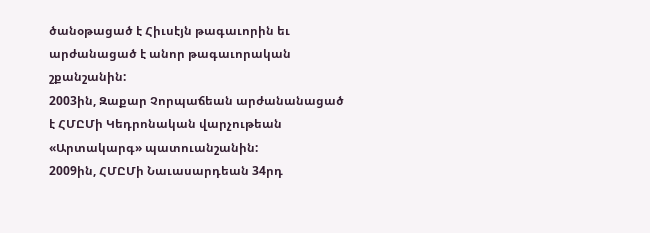ծանօթացած է Հիւսէյն թագաւորին եւ արժանացած է անոր թագաւորական շքանշանին:
2003ին, Զաքար Չորպաճեան արժանանացած է ՀՄԸՄի Կեդրոնական վարչութեան «Արտակարգ» պատուանշանին:
2009ին, ՀՄԸՄի Նաւասարդեան 34րդ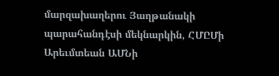մարզախաղերու Յաղթանակի պարահանդէսի մեկնարկին, ՀՄԸՄի Արեւմտեան ԱՄՆի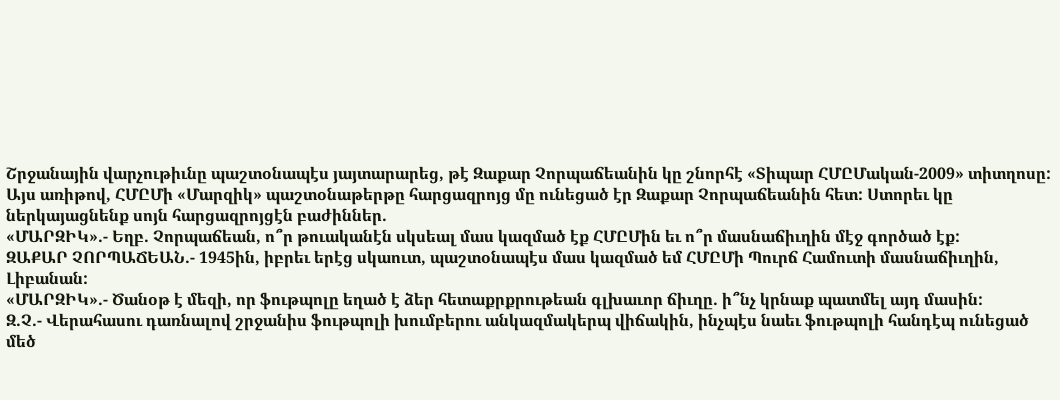Շրջանային վարչութիւնը պաշտօնապէս յայտարարեց, թէ Զաքար Չորպաճեանին կը շնորհէ «Տիպար ՀՄԸՄական-2009» տիտղոսը: Այս առիթով, ՀՄԸՄի «Մարզիկ» պաշտօնաթերթը հարցազրոյց մը ունեցած էր Զաքար Չորպաճեանին հետ: Ստորեւ կը ներկայացնենք սոյն հարցազրոյցէն բաժիններ.
«ՄԱՐԶԻԿ».- Եղբ. Չորպաճեան, ո՞ր թուականէն սկսեալ մաս կազմած էք ՀՄԸՄին եւ ո՞ր մասնաճիւղին մէջ գործած էք:
ԶԱՔԱՐ ՉՈՐՊԱՃԵԱՆ.- 1945ին, իբրեւ երէց սկաուտ, պաշտօնապէս մաս կազմած եմ ՀՄԸՄի Պուրճ Համուտի մասնաճիւղին, Լիբանան:
«ՄԱՐԶԻԿ».- Ծանօթ է մեզի, որ ֆութպոլը եղած է ձեր հետաքրքրութեան գլխաւոր ճիւղը. ի՞նչ կրնաք պատմել այդ մասին:
Զ.Չ.- Վերահասու դառնալով շրջանիս ֆութպոլի խումբերու անկազմակերպ վիճակին, ինչպէս նաեւ ֆութպոլի հանդէպ ունեցած մեծ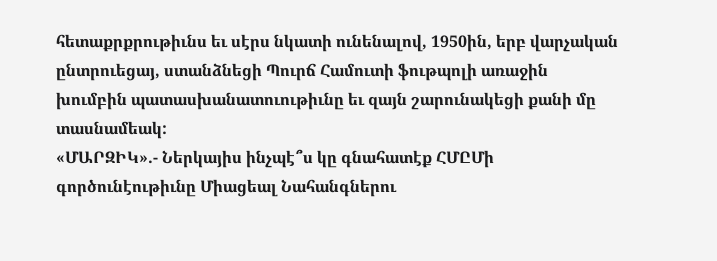հետաքրքրութիւնս եւ սէրս նկատի ունենալով, 1950ին, երբ վարչական ընտրուեցայ, ստանձնեցի Պուրճ Համուտի ֆութպոլի առաջին խումբին պատասխանատուութիւնը եւ զայն շարունակեցի քանի մը տասնամեակ:
«ՄԱՐԶԻԿ».- Ներկայիս ինչպէ՞ս կը գնահատէք ՀՄԸՄի գործունէութիւնը Միացեալ Նահանգներու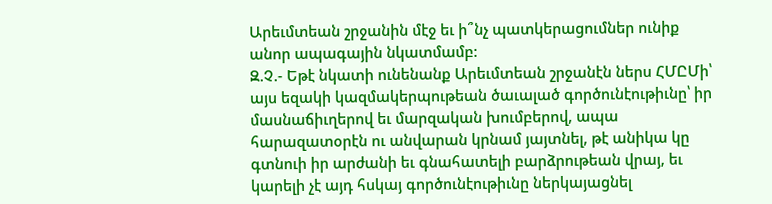Արեւմտեան շրջանին մէջ եւ ի՞նչ պատկերացումներ ունիք անոր ապագային նկատմամբ:
Զ.Չ.- Եթէ նկատի ունենանք Արեւմտեան շրջանէն ներս ՀՄԸՄի՝ այս եզակի կազմակերպութեան ծաւալած գործունէութիւնը՝ իր մասնաճիւղերով եւ մարզական խումբերով, ապա հարազատօրէն ու անվարան կրնամ յայտնել, թէ անիկա կը գտնուի իր արժանի եւ գնահատելի բարձրութեան վրայ, եւ կարելի չէ այդ հսկայ գործունէութիւնը ներկայացնել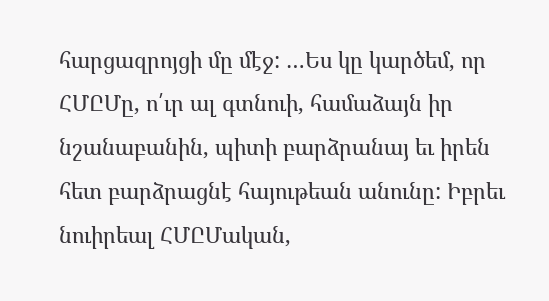հարցազրոյցի մը մէջ: …Ես կը կարծեմ, որ ՀՄԸՄը, ո՛ւր ալ գտնուի, համաձայն իր նշանաբանին, պիտի բարձրանայ եւ իրեն հետ բարձրացնէ հայութեան անունը: Իբրեւ նուիրեալ ՀՄԸՄական,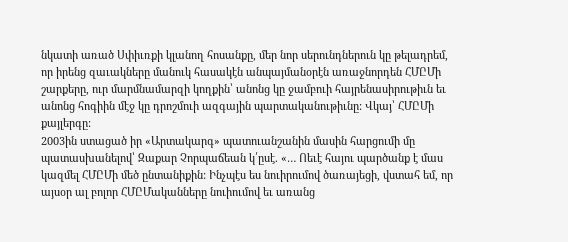նկատի առած Սփիւռքի կլանող հոսանքը, մեր նոր սերունդներուն կը թելադրեմ, որ իրենց զաւակները մանուկ հասակէն անպայմանօրէն առաջնորդեն ՀՄԸՄի շարքերը, ուր մարմնամարզի կողքին՝ անոնց կը ջամբուի հայրենասիրութիւն եւ անոնց հոգիին մէջ կը դրոշմուի ազգային պարտականութիւնը: Վկայ՝ ՀՄԸՄի քայլերգը:
2003ին ստացած իր «Արտակարգ» պատուանշանին մասին հարցումի մը պատասխանելով՝ Զաքար Չորպաճեան կ՛ըսէ. «… Ոեւէ հայու պարծանք է մաս կազմել ՀՄԸՄի մեծ ընտանիքին: Ինչպէս ես նուիրումով ծառայեցի, վստահ եմ, որ այսօր ալ բոլոր ՀՄԸՄականները նուիումով եւ առանց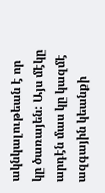ակնկալութեան է որ կը ծառայեն: Այս մէկը արդէն մաս կը կազմէ ազգային կեանքի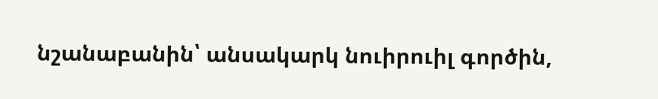նշանաբանին՝ անսակարկ նուիրուիլ գործին,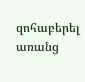զոհաբերել առանց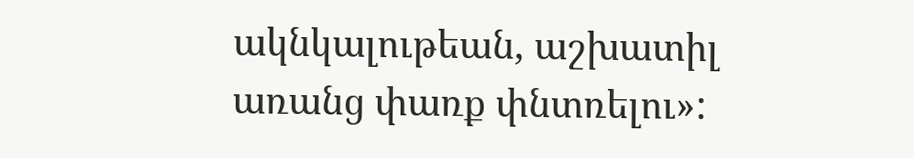ակնկալութեան, աշխատիլ առանց փառք փնտռելու»: